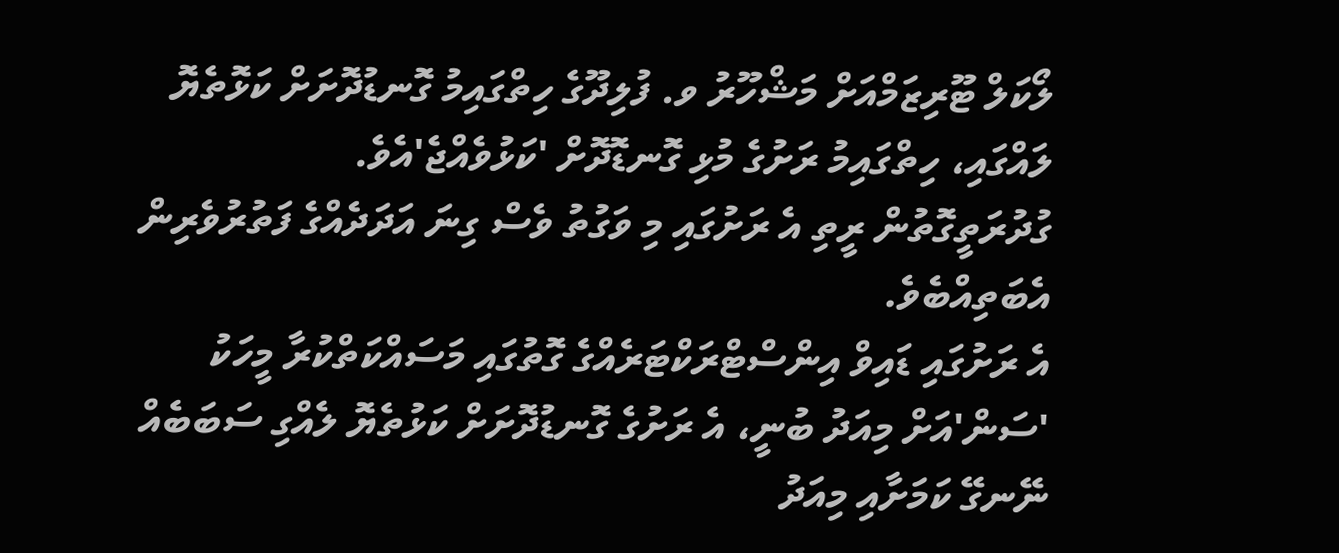ލޯކަލް ޓޫރިޒަމްއަށް މަޝްހޫރު ވ. ފުލިދޫގެ ހިތްގައިމު ގޮނޑުދޮށަށް ކަޅޮތެޔޮ ލައްގައި، ހިތްގައިމު ރަށުގެ މުޅި ގޮނޑޮދޮށް 'ކަޅުވެއްޖެ'އެވެ.
ގުދުރަތީގޮތުން ރީތި އެ ރަށުގައި މި ވަގުތު ވެސް ގިނަ އަދަދެއްގެ ފަތުރުވެރިން އެބަތިއްބެވެ.
އެ ރަށުގައި ޑައިވް އިންސްޓްރަކްޓަރެއްގެ ގޮތުގައި މަސައްކަތްކުރާ މީހަކު 'ސަން'އަށް މިއަދު ބުނީ، އެ ރަށުގެ ގޮނޑުދޮށަށް ކަޅުތެޔޮ ލެއްގި ސަބަބެއް ނޭނގޭ ކަމަށާއި މިއަދު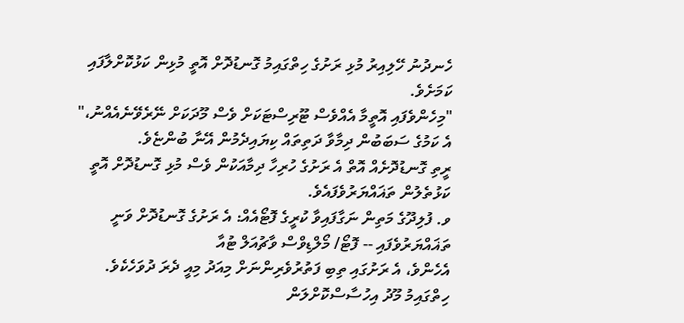ހެނދުނު ހޭލިއިރު މުޅި ރަށުގެ ހިތްގައިމު ގޮނޑުދޮށް އޮތީ މުޅިން ކަޅުކޮށްލާފައި ކަމަށެވެ.
"މިހެންވެފައި އޮތީމާ އެއްވެސް ޓޫރިސްޓަކަށް ވެސް މޫދަކަށް ނޭރެވޭނެއެއްނު،" އެ ކަމުގެ ސަބަބުން ދިމާވާ ދަތިތައް ކިޔައިދެމުން އޭނާ ބުންޏެވެ.
ރީތި ގޮނޑުދޮށެއް އޮތް އެ ރަށުގެ ހުރިހާ ދިމާއަކުން ވެސް މުޅި ގޮނޑުދޮށް އޮތީ ކަޅުތެލުން ތަޣައްޔަރުވެފައެވެ.
ވ. ފުލިދޫގެ މަތިން ނަގާފައިވާ ކުރީގެ ފޮޓޯއެއް: އެ ރަށުގެ ގޮނޑުދޮށް ވަނީ ތަޣައްޔަރުވެފައި -- ފޮޓޯ/ މޯލްޑިވްސް ވާޗުއަލް ޓުއާ
އެހެންވެ، އެ ރަށުގައި ތިބި ފަތުރުވެރިންނަށް މިއަދު މިއީ ދެރަ ދުވަހެކެވެ. ހިތްގައިމު މޫދު އިހުސާސްކޮށްލަން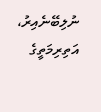ނުލިބޭނެއިރު، އަތިރިމަތީގެ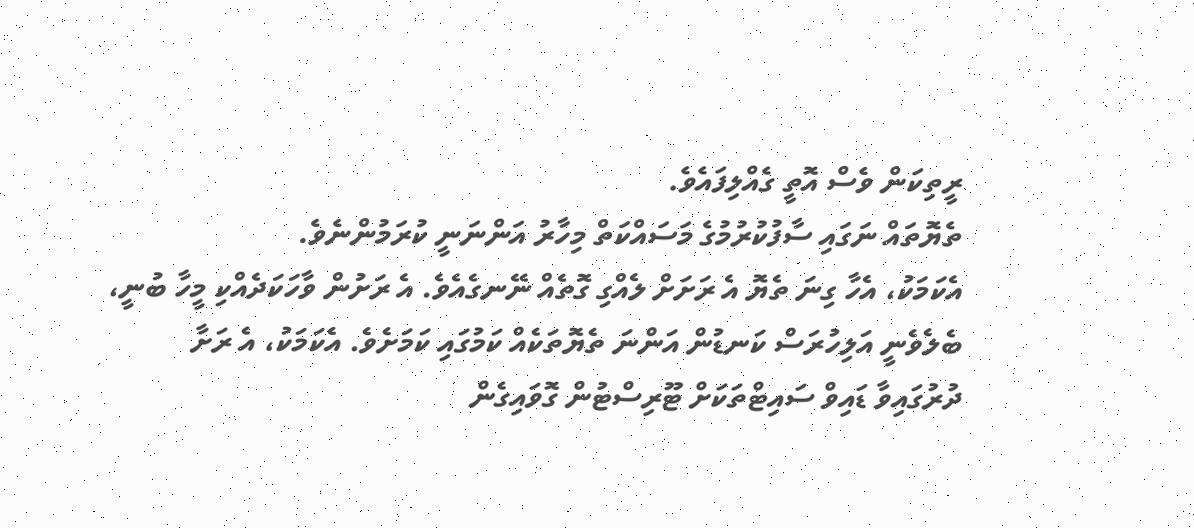ރީތިކަން ވެސް އޮތީ ގެއްލިފައެވެ.
ތެޔޮތައް ނަގައި ސާފުކުރުމުގެ މަސައްކަތް މިހާރު އަންނަނީ ކުރަމުންނެވެ.
އެކަމަކު، އެހާ ގިނަ ތެޔޮ އެ ރަށަށް ލެއްގި ގޮތެއް ނޭނގެއެވެ. އެ ރަށުން ވާހަކަދެއްކި މީހާ ބުނީ، ބެލެވެނީ އަލިހުރަސް ކަނޑުން އަންނަ ތެޔޮތަކެއް ކަމުގައި ކަމަށެވެ. އެކަމަކު، އެ ރަށާ ދުރުގައިވާ ޑައިވް ސައިޓްތަކަށް ޓޫރިސްޓުން ގޮވައިގެން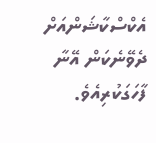އެކްސްކާޝަންއަށް ދެވޭނެކަން އޭނާ ފާހަގަކުރިއެވެ.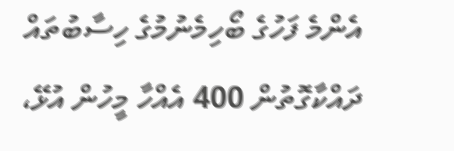އެންމެ ފަހުގެ ބޯހިމެނުމުގެ ހިސާބުތައް ދައްކާގޮތުން 400 އެއްހާ މީހުން އުޅޭ،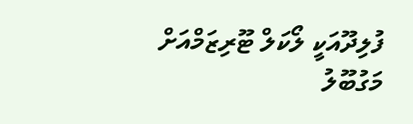ފުލިދޫއަކީ ލޯކަލް ޓޫރިޒަމްއަށް މަގުބޫލު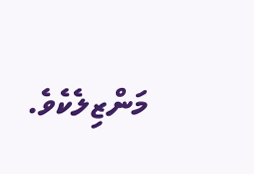މަންޒިލެކެވެ.